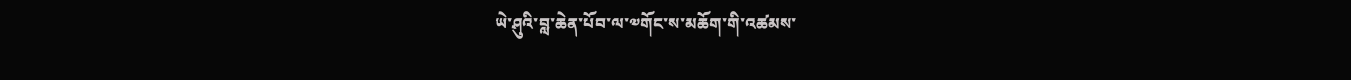ཡེ་ཤུའི་བླ་ཆེན་པོབ་ལ་༧གོང་ས་མཆོག་གི་འཚམས་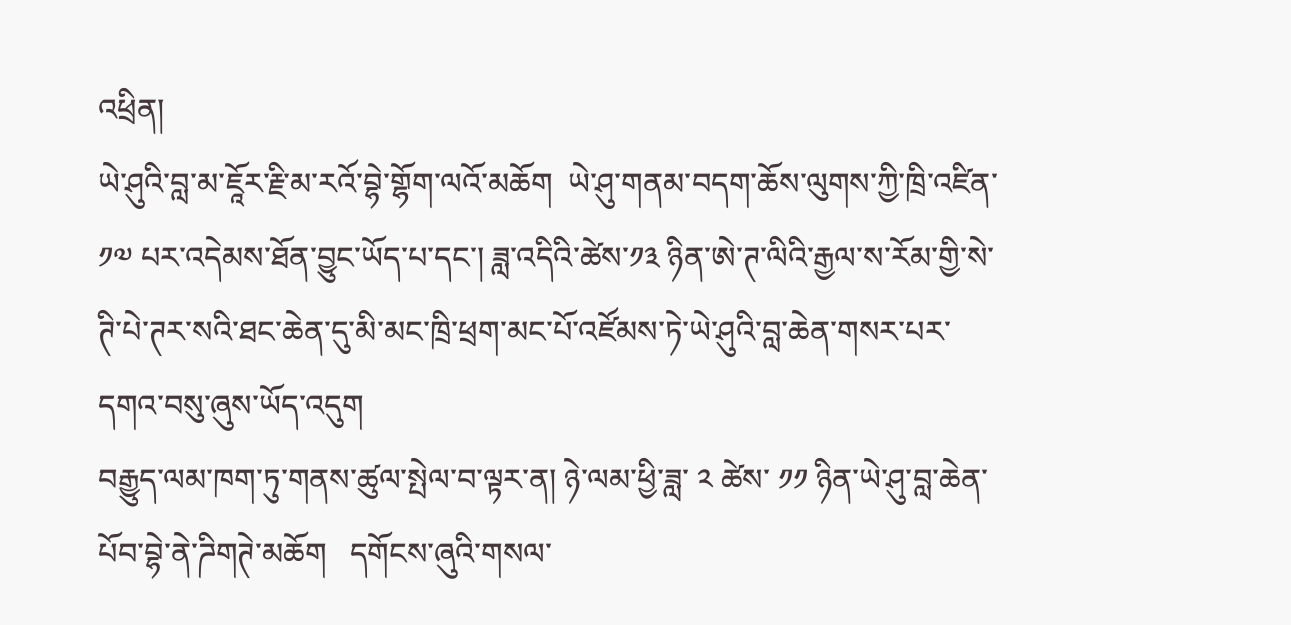འཕྲིན།
ཡེ་ཤུའི་བླ་མ་ཇཱོར་རྗི་མ་རའོ་བྷེ་གྷོག་ལའོ་མཆོག  ཡེ་ཤུ་གནམ་བདག་ཆོས་ལུགས་ཀྱི་ཁྲི་འཛིན་ ༡༧ པར་འདེམས་ཐོན་བྱུང་ཡོད་པ་དང་། ཟླ་འདིའི་ཚེས་༡༣ ཉིན་ཨེ་ཊ་ལིའི་རྒྱལ་ས་རོམ་གྱི་སེ་ཊི་པེ་ཊར་སའི་ཐང་ཆེན་དུ་མི་མང་ཁྲི་ཕྲག་མང་པོ་འཛོམས་ཏེ་ཡེ་ཤུའི་བླ་ཆེན་གསར་པར་དགའ་བསུ་ཞུས་ཡོད་འདུག
བརྒྱུད་ལམ་ཁག་ཏུ་གནས་ཚུལ་སྤེལ་བ་ལྟར་ན། ཉེ་ལམ་ཕྱི་ཟླ་ ༢ ཚེས་ ༡༡ ཉིན་ཡེ་ཤུ་བླ་ཆེན་པོབ་བྷེ་ནེ་ཌིགཊེ་མཆོག   དགོངས་ཞུའི་གསལ་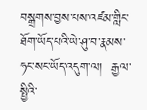བསྒྲགས་བྱས་པས་འཛམ་གླིང་ཐོག་ཡོད་པའི་ཡེ་ཤུ་བ་རྣམས་ཧང་སང་ཡོད་འདུག་ལ།  རྒྱལ་སྤྱིའི་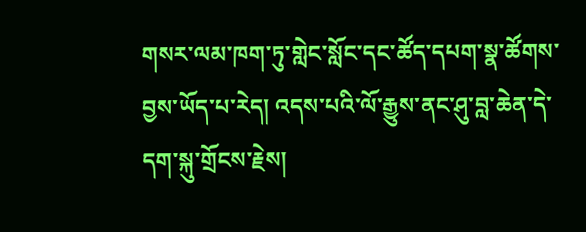གསར་ལམ་ཁག་ཏུ་གླེང་སློང་དང་ཚོད་དཔག་སྣ་ཚོགས་བྱས་ཡོད་པ་རེད། འདས་པའི་ལོ་རྒྱུས་ནང་ཤུ་བླ་ཆེན་དེ་དག་སྐུ་གྲོངས་རྗེས།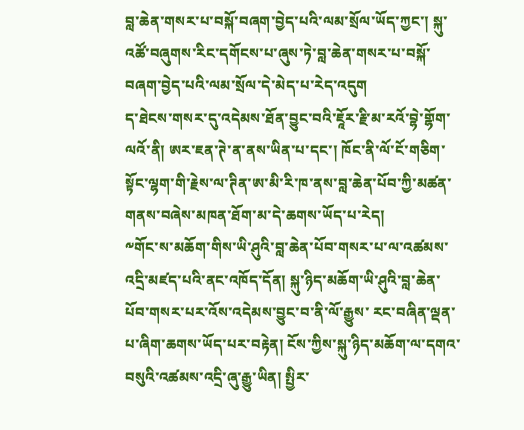བླ་ཆེན་གསར་པ་བསྐོ་བཞག་བྱེད་པའི་ལམ་སྲོལ་ཡོད་ཀྱང་། སྐུ་འཚོ་བཞུགས་རིང་དགོངས་པ་ཞུས་ཏེ་བླ་ཆེན་གསར་པ་བསྐོ་བཞག་བྱེད་པའི་ལམ་སྲོལ་དེ་མེད་པ་རེད་འདུག
ད་ཐེངས་གསར་དུ་འདེམས་ཐོན་བྱུང་བའི་ཇཱོར་རྗི་མ་རའོ་བྷེ་གྷོག་ལའོ་ནི། ཨར་ཇན་ཊེ་ན་ནས་ཡིན་པ་དང་། ཁོང་ནི་ལོ་ངོ་གཅིག་སྟོང་ལྷག་གི་རྗེས་ལ་ཊིན་ཨ་མི་རི་ཁ་ནས་བླ་ཆེན་པོབ་ཀྱི་མཚན་གནས་བཞེས་མཁན་ཐོག་མ་དེ་ཆགས་ཡོད་པ་རེད།
༸གོང་ས་མཆོག་གིས་ཡི་ཤུའི་བླ་ཆེན་པོབ་གསར་པ་ལ་འཚམས་འདྲི་མཛད་པའི་ནང་འཁོད་དོན། སྐུ་ཉིད་མཆོག་ཡི་ཤུའི་བླ་ཆེན་པོབ་གསར་པར་འོས་འདེམས་བྱུང་བ་ནི་ལོ་རྒྱུས་ རང་བཞིན་ལྡན་པ་ཞིག་ཆགས་ཡོད་པར་བརྟེན། ངོས་ཀྱིས་སྐུ་ཉིད་མཆོག་ལ་དགའ་བསུའི་འཚམས་འདྲི་ཞུ་རྒྱུ་ཡིན། སྤྱིར་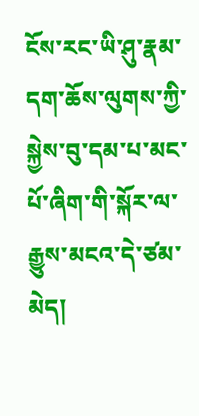ངོས་རང་ཡི་ཤུ་རྣམ་དག་ཆོས་ལུགས་ཀྱི་སྐྱེས་བུ་དམ་པ་མང་པོ་ཞིག་གི་སྐོར་ལ་རྒྱུས་མངའ་དེ་ཙམ་མེད།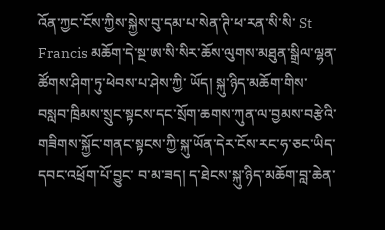འོན་ཀྱང་ངོས་ཀྱིས་སྐྱེས་བུ་དམ་པ་སེན་ཊི་ཕ་རན་སི་སི་ St Francis མཆོག་དེ་སྔ་ཨ་སི་སིར་ཆོས་ལུགས་མཐུན་སྒྲིལ་ལྷན་ཚོགས་ཤིག་ཏུ་ཕེབས་པ་ཤེས་ཀྱི་ ཡོད། སྐུ་ཉིད་མཆོག་གིས་བསླབ་ཁྲིམས་སྲུང་སྟངས་དང་སྲོག་ཆགས་ཀུན་ལ་བྱམས་བརྩེའི་ གཟིགས་སྐྱོང་གནང་སྟངས་ཀྱི་སྐུ་ཡོན་དེར་ངོས་རང་ཧ་ཅང་ཡིད་དབང་འཕྲོག་པོ་བྱུང་ བ་མ་ཟད། ད་ཐེངས་སྐུ་ཉིད་མཆོག་བླ་ཆེན་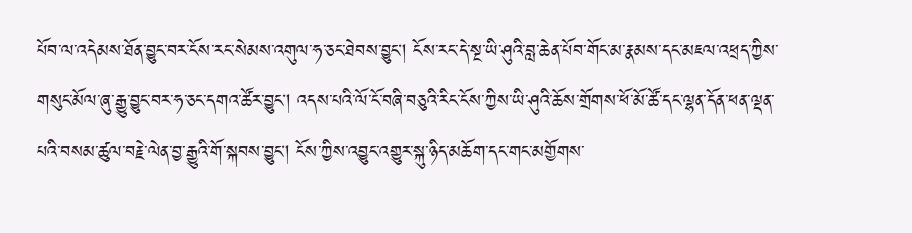པོབ་ལ་འདེམས་ཐོན་བྱུང་བར་ངོས་རང་སེམས་འགུལ་ཧ་ཅང་ཐེབས་བྱུང། ངོས་རང་དེ་སྔ་ཡི་ཤུའི་བླ་ཆེན་པོབ་གོང་མ་རྣམས་དང་མཇལ་འཕྲད་ཀྱིས་གསུང་མོལ་ཞུ་རྒྱུ་བྱུང་བར་ཧ་ཅང་དགའ་ཚོར་བྱུང། འདས་པའི་ལོ་ངོ་བཞི་བཅུའི་རིང་ངོས་ཀྱིས་ཡི་ཤུའི་ཆོས་གྲོགས་ཕོ་མོ་ཚོ་དང་ལྷན་དོན་ཕན་ལྡན་པའི་བསམ་ཚུལ་བརྗེ་ལེན་བྱ་རྒྱུའི་གོ་སྐབས་བྱུང། ངོས་ཀྱིས་འབྱུང་འགྱུར་སྐུ་ཉིད་མཆོག་དང་གང་མགྱོགས་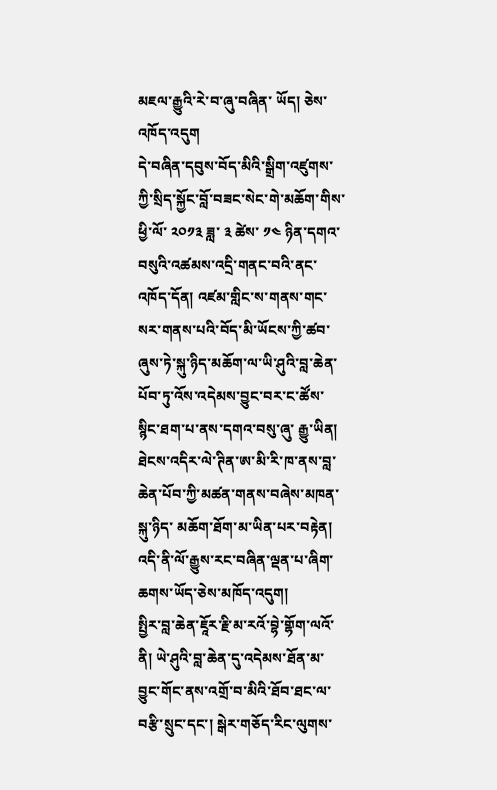མཇལ་རྒྱུའི་རེ་བ་ཞུ་བཞིན་ ཡོད། ཅེས་འཁོད་འདུག
དེ་བཞིན་དབུས་བོད་མིའི་སྒྲིག་འཛུགས་ཀྱི་སྲིད་སྐྱོང་བློ་བཟང་སེང་གེ་མཆོག་གིས་ཕྱི་ལོ་ ༢༠༡༣ ཟླ་ ༣ ཚེས་ ༡༤ ཉིན་དགའ་བསུའི་འཚམས་འདྲི་གནང་བའི་ནང་འཁོད་དོན། འཛམ་གླིང་ས་གནས་གང་སར་གནས་པའི་བོད་མི་ཡོངས་ཀྱི་ཚབ་ཞུས་ཏེ་སྐུ་ཉིད་མཆོག་ལ་ཡི་ཤུའི་བླ་ཆེན་པོབ་ཏུ་འོས་འདེམས་བྱུང་བར་ང་ཚོས་སྙིང་ཐག་པ་ནས་དགའ་བསུ་ཞུ་ རྒྱུ་ཡིན། ཐེངས་འདིར་ལེ་ཊིན་ཨ་མི་རི་ཁ་ནས་བླ་ཆེན་པོབ་ཀྱི་མཚན་གནས་བཞེས་མཁན་སྐུ་ཉིད་ མཆོག་ཐོག་མ་ཡིན་པར་བརྟེན། འདི་ནི་ལོ་རྒྱུས་རང་བཞིན་ལྡན་པ་ཞིག་ཆགས་ཡོད་ཅེས་མཁོད་འདུག།
སྤྱིར་བླ་ཆེན་ཇཱོར་རྗི་མ་རའོ་བྷེ་གྷོག་ལའོ་ནི། ཡེ་ཤུའི་བླ་ཆེན་དུ་འདེམས་ཐོན་མ་བྱུང་གོང་ནས་འགྲོ་བ་མིའི་ཐོབ་ཐང་ལ་བརྩི་སྲུང་དང་། སྒེར་གཅོད་རིང་ལུགས་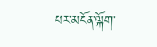པར་མངོན་ལྐོག་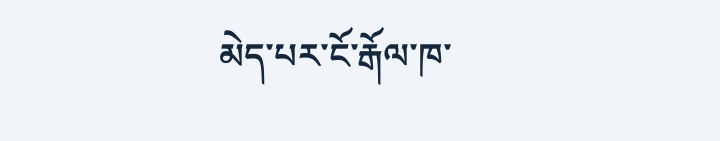མེད་པར་ངོ་རྒོལ་ཁ་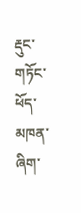རྡུང་གཏོང་ཕོད་མཁན་ཞིག་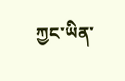ཀྱང་ཡིན་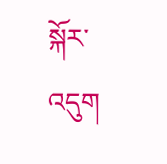སྐོར་འདུག